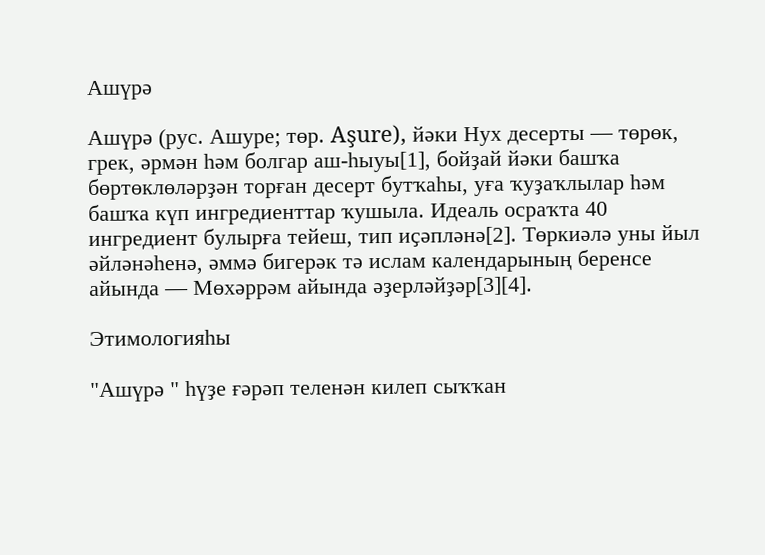Ашүрә

Ашүрә (рус. Ашуре; төр. Aşure), йәки Нух десерты — төрөк, грек, әрмән һәм болгар аш-һыуы[1], бойҙай йәки башҡа бөртөклөләрҙән торған десерт бутҡаһы, уға ҡуҙаҡлылар һәм башҡа күп ингредиенттар ҡушыла. Идеаль осраҡта 40 ингредиент булырға тейеш, тип иҫәпләнә[2]. Төркиәлә уны йыл әйләнәһенә, әммә бигерәк тә ислам календарының беренсе айында — Мөхәррәм айында әҙерләйҙәр[3][4].

Этимологияһы

"Ашүрә " һүҙе ғәрәп теленән килеп сыҡҡан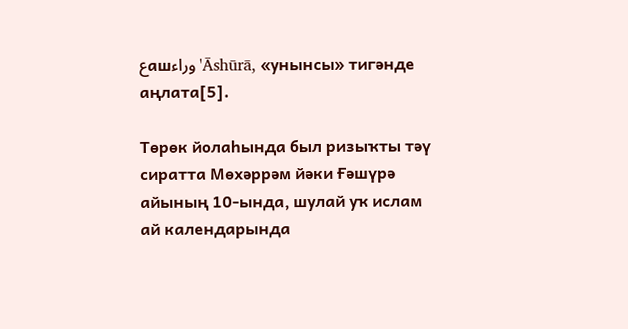عашوراء 'Āshūrā, «унынсы» тигәнде аңлата[5].

Төрөк йолаһында был ризыҡты тәү сиратта Мөхәррәм йәки Ғәшүрә айының 10-ында, шулай уҡ ислам ай календарында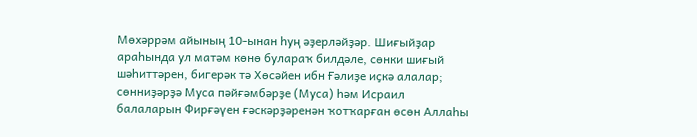Мөхәррәм айының 10-ынан һуң әҙерләйҙәр. Шиғыйҙар араһында ул матәм көнө булараҡ билдәле, сөнки шиғый шәһиттәрен, бигерәк тә Хөсәйен ибн Ғәлиҙе иҫкә алалар; сөнниҙәрҙә Муса пәйғәмбәрҙе (Муса) һәм Исраил балаларын Фирғәүен ғәскәрҙәренән ҡотҡарған өсөн Аллаһы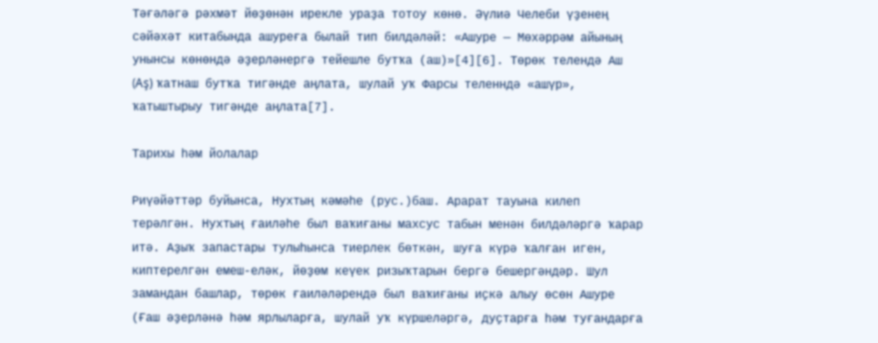Тәғәләгә рәхмәт йөҙөнән ирекле ураҙа тотоу көнө. Әүлиә Челеби үҙенең сәйәхәт китабында ашуреға былай тип билдәләй: «Ашуре — Мөхәррәм айының унынсы көнөндә әҙерләнергә тейешле бутҡа (аш)»[4][6]. Төрөк телендә Аш (Aş) ҡатнаш бутҡа тигәнде аңлата, шулай уҡ Фарсы теленндә «ашүр», ҡатыштырыу тигәнде аңлата[7].

Тарихы һәм йолалар

Риүәйәттәр буйынса, Нухтың кәмәһе (рус.)баш. Арарат тауына килеп терәлгән. Нухтың ғаиләһе был ваҡиғаны махсус табын менән билдәләргә ҡарар итә. Аҙыҡ запастары тулыһынса тиерлек бөткән, шуға күрә ҡалған иген, киптерелгән емеш-еләк, йөҙөм кеүек ризыҡтарын бергә бешергәндәр. Шул замандан башлар, төрөк ғаиләләрендә был ваҡиғаны иҫкә алыу өсөн Ашуре (Ғаш әҙерләнә һәм ярлыларға, шулай уҡ күршеләргә, дуҫтарға һәм туғандарға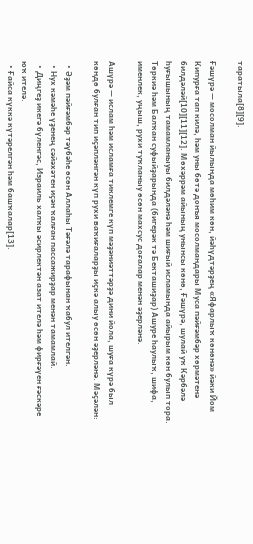таратыла[8][9].

Ғәшүрә — мосолман йылында мөһим көн, йәһүдтәрҙең «Яфарлыҡ көнөнә» йәки Йом Кипурға тап килә, һәм уны бөтә донъя мосолмандары Муса пәйғәмбәр хөрмәтенә билдәләй[10][11][12]. Мөхәррәм айының унынсы көнө, Ғәшүрә, шулай уҡ Кәрбәлә һуғышының тамамланыуы билдәләнә һәм шиғый исламында айырым көн булып тора. Төркиә һәм Балҡан суфыйҙарында (бигерәк тә Бекташиҙар) Ашуре һаулыҡ, шифа, именлек, уңыш, рухи туҡланыу өсөн махсус доғалар менән әҙерләнә.

Ашүрә — ислам һәм исламға тиклемге күп мәҙәниәттәрҙә дини йола, шуға күрә был көндө булған тип иҫәпләнгән күп рухи ваҡиғаларҙы иҫкә алыу өсөн әҙерләнә. Мәҫәлән:

  • Әҙәм пәйғәмбәр тәүбәһе өсөн Аллаһы Тәғәлә тарафынан ҡабул ителгән.
  • Нух кәмәһе үҙенең сәйәхәтен иҫән ҡалған пассажирҙар менән тамамлай.
  • Диңгеҙ икегә бүленгәс, Израиль халҡы әсирлектән азат ителә һәм фирғәүен ғәскәре юҡ ителә.
  • Ғайса күккә күтәрелгән һәм башҡалар[13].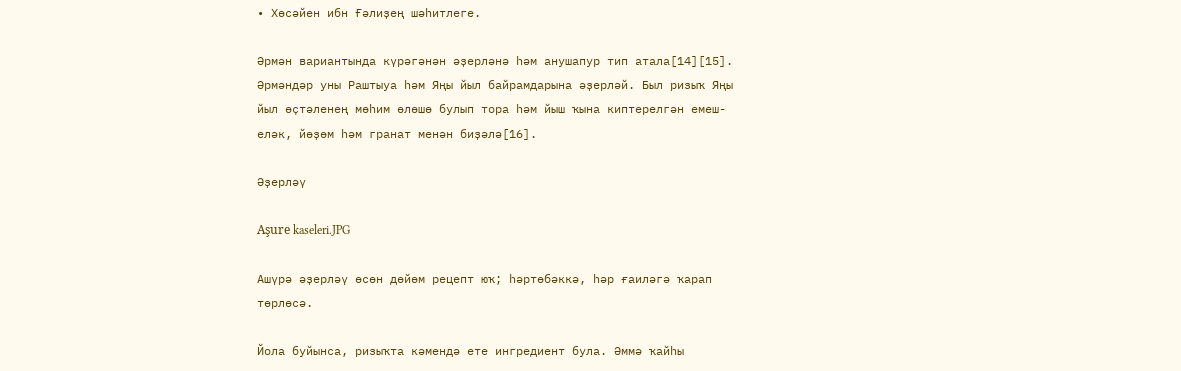• Хөсәйен ибн Ғәлиҙең шәһитлеге.

Әрмән вариантында күрәгәнән әҙерләнә һәм анушапур тип атала[14][15]. Әрмәндәр уны Раштыуа һәм Яңы йыл байрамдарына әҙерләй. Был ризыҡ Яңы йыл өҫтәленең мөһим өлөшө булып тора һәм йыш ҡына киптерелгән емеш-еләк, йөҙөм һәм гранат менән биҙәлә[16].

Әҙерләү

Aşure kaseleri.JPG

Ашүрә әҙерләү өсөн дөйөм рецепт юҡ; һәртөбәккә, һәр ғаиләгә ҡарап төрлөсә.

Йола буйынса, ризыҡта кәмендә ете ингредиент була. Әммә ҡайһы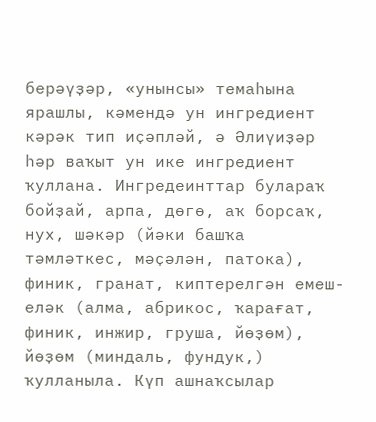берәүҙәр, «унынсы» темаһына ярашлы, кәмендә ун ингредиент кәрәк тип иҫәпләй, ә Әлиүиҙәр һәр ваҡыт ун ике ингредиент ҡуллана. Ингредеинттар булараҡ бойҙай, арпа, дөгө, аҡ борсаҡ, нух, шәкәр (йәки башҡа тәмләткес, мәҫәлән, патока), финик, гранат, киптерелгән емеш-еләк (алма, абрикос, ҡарағат, финик, инжир, груша, йөҙөм), йөҙөм (миндаль, фундук,) ҡулланыла. Күп ашнаҡсылар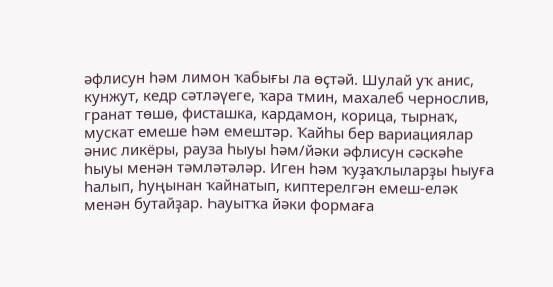әфлисун һәм лимон ҡабығы ла өҫтәй. Шулай уҡ анис, кунжут, кедр сәтләүеге, ҡара тмин, махалеб чернослив, гранат төшө, фисташка, кардамон, корица, тырнаҡ, мускат емеше һәм емештәр. Ҡайһы бер вариациялар әнис ликёры, рауза һыуы һәм/йәки әфлисун сәскәһе һыуы менән тәмләтәләр. Иген һәм ҡуҙаҡлыларҙы һыуға һалып, һуңынан ҡайнатып, киптерелгән емеш-еләк менән бутайҙар. Һауытҡа йәки формаға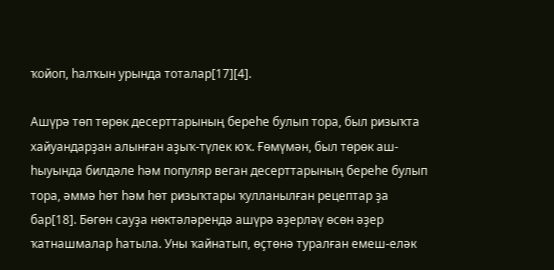ҡойоп, һалҡын урында тоталар[17][4].

Ашүрә төп төрөк десерттарының береһе булып тора, был ризыҡта хайуандарҙан алынған аҙыҡ-түлек юҡ. Ғөмүмән, был төрөк аш-һыуында билдәле һәм популяр веган десерттарының береһе булып тора, әммә һөт һәм һөт ризыҡтары ҡулланылған рецептар ҙа бар[18]. Бөгөн сауҙа нөктәләрендә ашүрә әҙерләү өсөн әҙер ҡатнашмалар һатыла. Уны ҡайнатып, өҫтөнә туралған емеш-еләк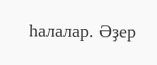һалалар. Әҙер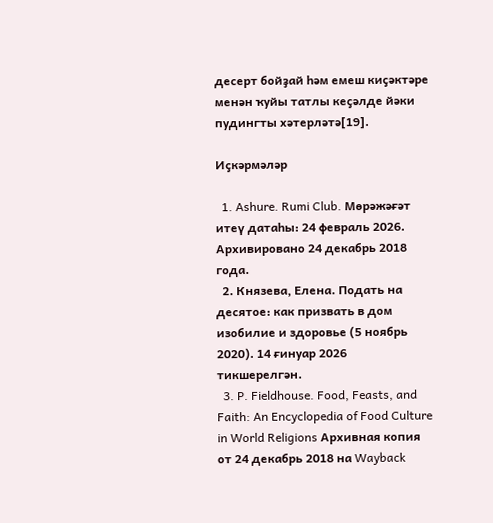десерт бойҙай һәм емеш киҫәктәре менән ҡуйы татлы кеҫәлде йәки пудингты хәтерләтә[19].

Иҫкәрмәләр

  1. Ashure. Rumi Club. Мөрәжәғәт итеү датаһы: 24 февраль 2026. Архивировано 24 декабрь 2018 года.
  2. Князева, Елена. Подать на десятое: как призвать в дом изобилие и здоровье (5 ноябрь 2020). 14 ғинуар 2026 тикшерелгән.
  3. P. Fieldhouse. Food, Feasts, and Faith: An Encyclopedia of Food Culture in World Religions Архивная копия от 24 декабрь 2018 на Wayback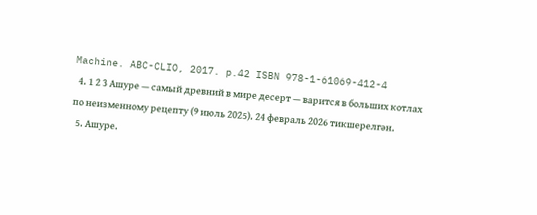Machine. ABC-CLIO, 2017. p.42 ISBN 978-1-61069-412-4
  4. 1 2 3 Ашуре — самый древний в мире десерт — варится в больших котлах по неизменному рецепту (9 июль 2025). 24 февраль 2026 тикшерелгән.
  5. Ашуре.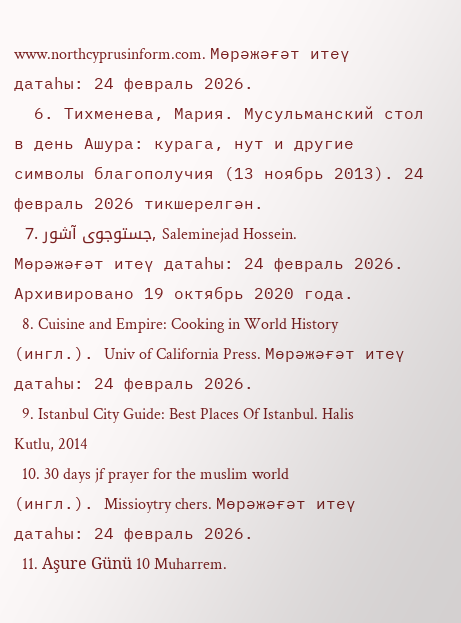www.northcyprusinform.com. Мөрәжәғәт итеү датаһы: 24 февраль 2026.
  6. Тихменева, Мария. Мусульманский стол в день Ашура: курага, нут и другие символы благополучия (13 ноябрь 2013). 24 февраль 2026 тикшерелгән.
  7. جستوجوی آشور, Saleminejad Hossein. Мөрәжәғәт итеү датаһы: 24 февраль 2026. Архивировано 19 октябрь 2020 года.
  8. Cuisine and Empire: Cooking in World History (ингл.). Univ of California Press. Мөрәжәғәт итеү датаһы: 24 февраль 2026.
  9. Istanbul City Guide: Best Places Of Istanbul. Halis Kutlu, 2014
  10. 30 days jf prayer for the muslim world (ингл.). Missioytry chers. Мөрәжәғәт итеү датаһы: 24 февраль 2026.
  11. Aşure Günü 10 Muharrem.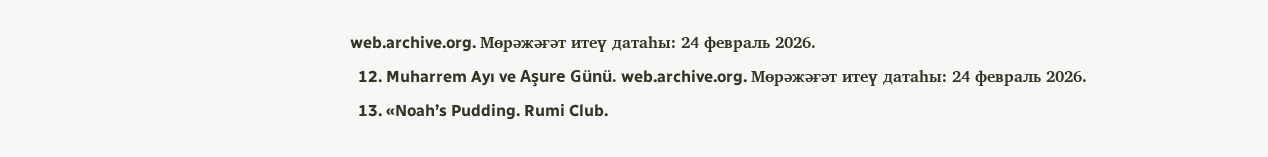web.archive.org. Мөрәжәғәт итеү датаһы: 24 февраль 2026.
  12. Muharrem Ayı ve Aşure Günü. web.archive.org. Мөрәжәғәт итеү датаһы: 24 февраль 2026.
  13. «Noah’s Pudding. Rumi Club.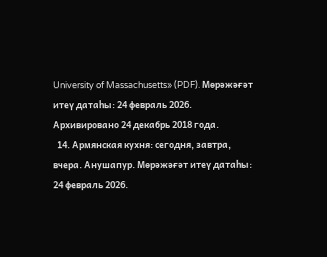University of Massachusetts» (PDF). Мөрәжәғәт итеү датаһы: 24 февраль 2026. Архивировано 24 декабрь 2018 года.
  14. Армянская кухня: сегодня, завтра, вчера. Анушапур. Мөрәжәғәт итеү датаһы: 24 февраль 2026.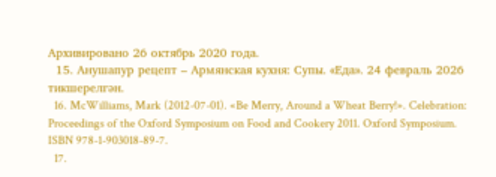Архивировано 26 октябрь 2020 года.
  15. Анушапур рецепт – Армянская кухня: Супы. «Еда». 24 февраль 2026 тикшерелгән.
  16. McWilliams, Mark (2012-07-01). «Be Merry, Around a Wheat Berry!». Celebration: Proceedings of the Oxford Symposium on Food and Cookery 2011. Oxford Symposium. ISBN 978-1-903018-89-7.
  17.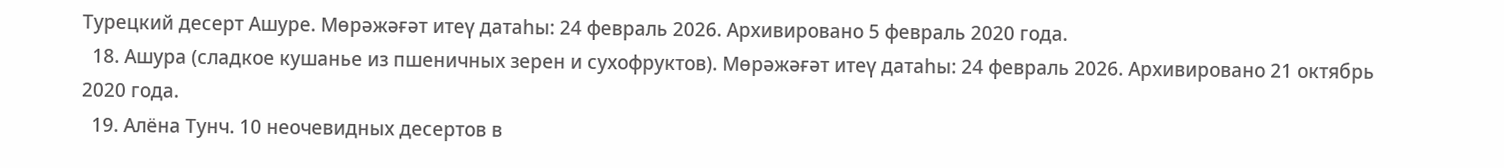Турецкий десерт Ашуре. Мөрәжәғәт итеү датаһы: 24 февраль 2026. Архивировано 5 февраль 2020 года.
  18. Ашура (сладкое кушанье из пшеничных зерен и сухофруктов). Мөрәжәғәт итеү датаһы: 24 февраль 2026. Архивировано 21 октябрь 2020 года.
  19. Алёна Тунч. 10 неочевидных десертов в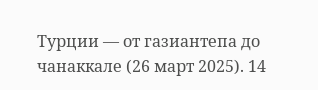Турции — от газиантепа до чанаккале (26 март 2025). 14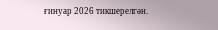ғинуар 2026 тикшерелгән.